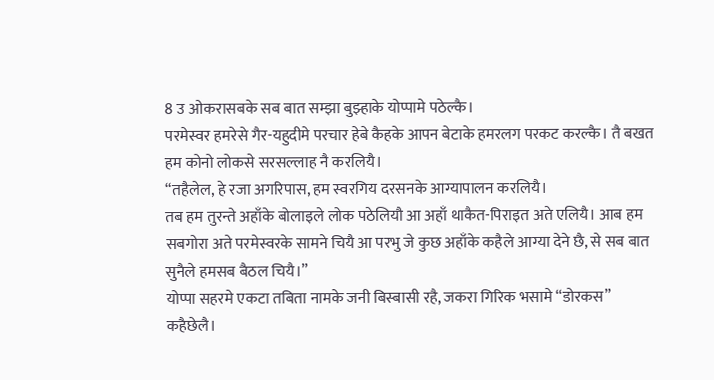8 उ ओकरासबके सब बात सम्झा बुझ्हाके योप्पामे पठेल्कै।
परमेस्वर हमरेसे गैर-यहुदीमे परचार हेबे कैहके आपन बेटाके हमरलग परकट करल्कै। तै बखत हम कोनो लोकसे सरसल्लाह नै करलियै।
“तहैलेल, हे रजा अगरिपास, हम स्वरगिय दरसनके आग्यापालन करलियै।
तब हम तुरन्ते अहाँके बोलाइले लोक पठेलियौ आ अहाँ थाकैत-पिराइत अते एलियै। आब हम सबगोरा अते परमेस्वरके सामने चियै आ परभु जे कुछ अहाँके कहैले आग्या देने छै, से सब बात सुनैले हमसब बैठल चियै।”
योप्पा सहरमे एकटा तबिता नामके जनी बिस्बासी रहै, जकरा गिरिक भसामे “डोरकस” कहैछेलै।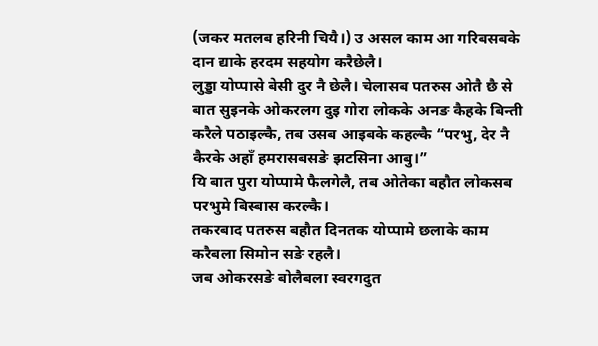(जकर मतलब हरिनी चियै।) उ असल काम आ गरिबसबके दान द्याके हरदम सहयोग करैछेलै।
लुड्डा योप्पासे बेसी दुर नै छेलै। चेलासब पतरुस ओतै छै से बात सुइनके ओकरलग दुइ गोरा लोकके अनङ कैहके बिन्ती करैले पठाइल्कै, तब उसब आइबके कहल्कै “परभु, देर नै कैरके अहाँ हमरासबसङे झटसिना आबु।”
यि बात पुरा योप्पामे फैलगेलै, तब ओतेका बहौत लोकसब परभुमे बिस्बास करल्कै।
तकरबाद पतरुस बहौत दिनतक योप्पामे छलाके काम करैबला सिमोन सङे रहलै।
जब ओकरसङे बोलैबला स्वरगदुत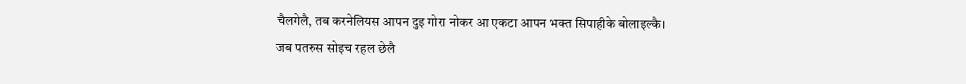चैलगेलै, तब करनेलियस आपन दुइ गोरा नोकर आ एकटा आपन भक्त सिपाहीके बोलाइल्कै।
जब पतरुस सोइच रहल छेलै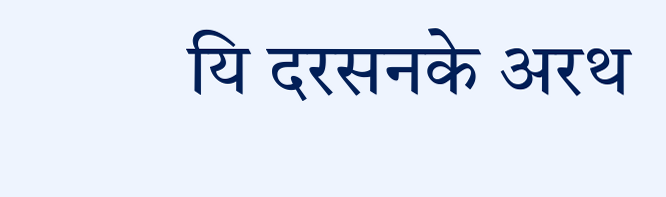यि दरसनके अरथ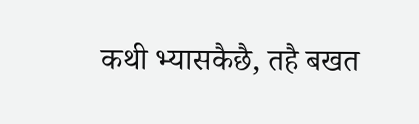कथी भ्यासकैछै, तहै बखत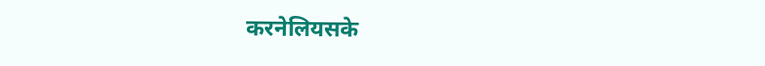करनेलियसके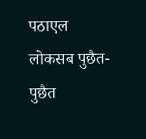पठाएल लोकसब पुछैत-पुछैत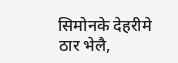सिमोनके देहरीमे ठार भेलै,